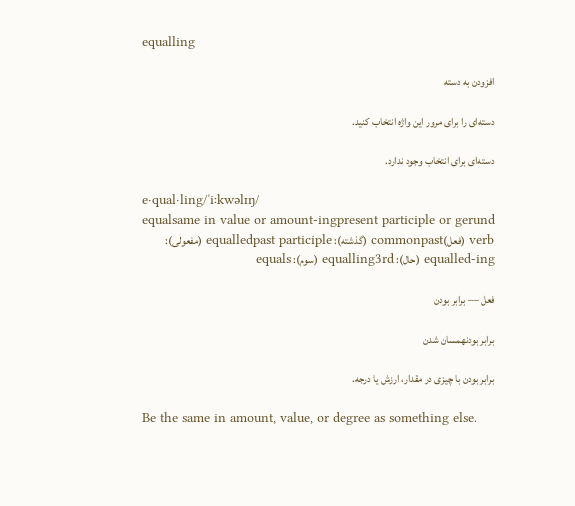equalling

افزودن به دسته

دسته‌ای را برای مرور این واژه انتخاب کنید.

دسته‌ای برای انتخاب وجود ندارد.

e·qual·ling/ˈiːkwəlɪŋ/
equalsame in value or amount-ingpresent participle or gerund
verb (فعل)commonpast (گذشته): equalledpast participle (مفعولی): equalled-ing (حال): equalling3rd (سوم): equals

فعل — برابر بودن

برابر بودنهمسان شدن

برابر بودن با چیزی در مقدار، ارزش یا درجه.

Be the same in amount, value, or degree as something else.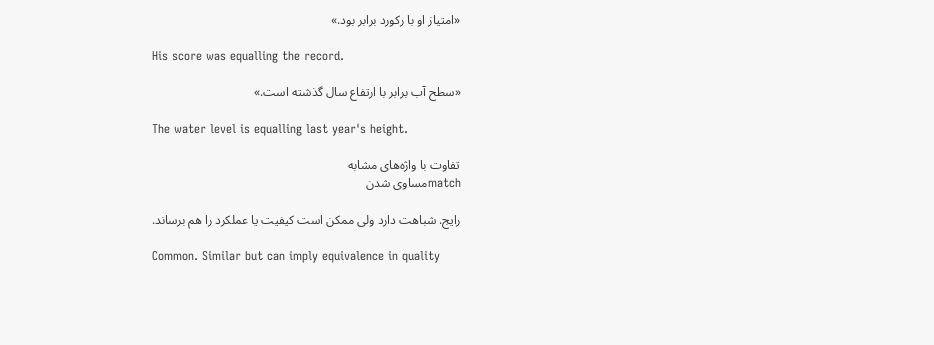«امتیاز او با رکورد برابر بود.»

His score was equalling the record.

«سطح آب برابر با ارتفاع سال گذشته است.»

The water level is equalling last year's height.

تفاوت با واژه‌های مشابه
matchمساوی شدن

رایج. شباهت دارد ولی ممکن است کیفیت یا عملکرد را هم برساند.

Common. Similar but can imply equivalence in quality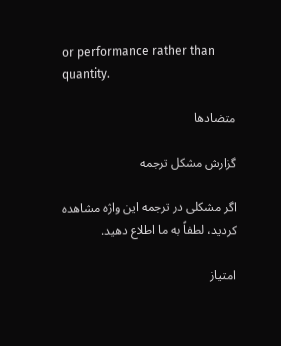or performance rather than quantity.

متضادها

گزارش مشکل ترجمه

اگر مشکلی در ترجمه این واژه مشاهده کردید، لطفاً به ما اطلاع دهید.

امتیاز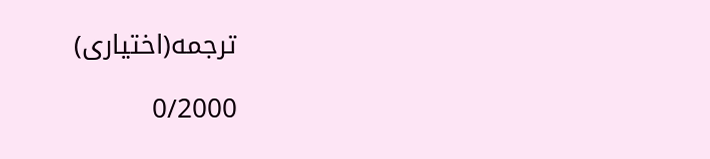ترجمه(اختیاری)

0/2000